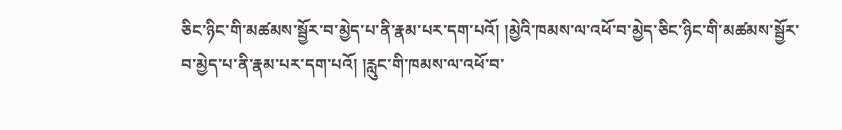ཅིང་ཉིང་གི་མཚམས་སྦྱོར་བ་མྱེད་པ་ནི་རྣམ་པར་དག་པའོ། །མྱེའི་ཁམས་ལ་འཕོ་བ་མྱེད་ཅིང་ཉིང་གི་མཚམས་སྦྱོར་བ་མྱེད་པ་ནི་རྣམ་པར་དག་པའོ། །རླུང་གི་ཁམས་ལ་འཕོ་བ་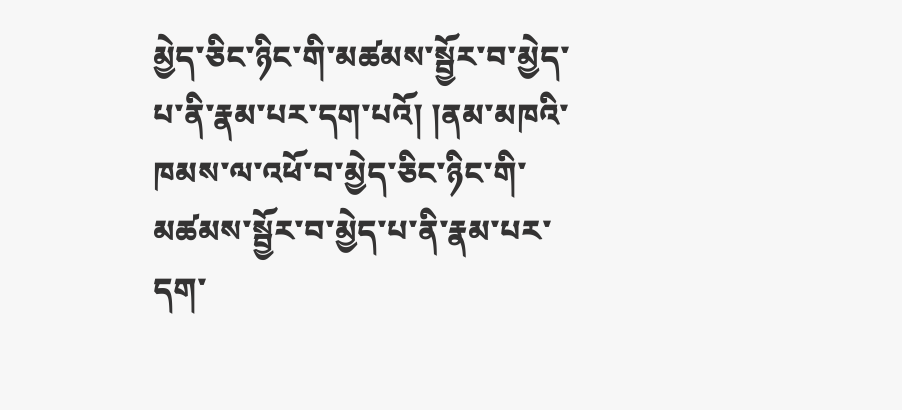མྱེད་ཅིང་ཉིང་གི་མཚམས་སྦྱོར་བ་མྱེད་པ་ནི་རྣམ་པར་དག་པའོ། །ནམ་མཁའི་ཁམས་ལ་འཕོ་བ་མྱེད་ཅིང་ཉིང་གི་མཚམས་སྦྱོར་བ་མྱེད་པ་ནི་རྣམ་པར་དག་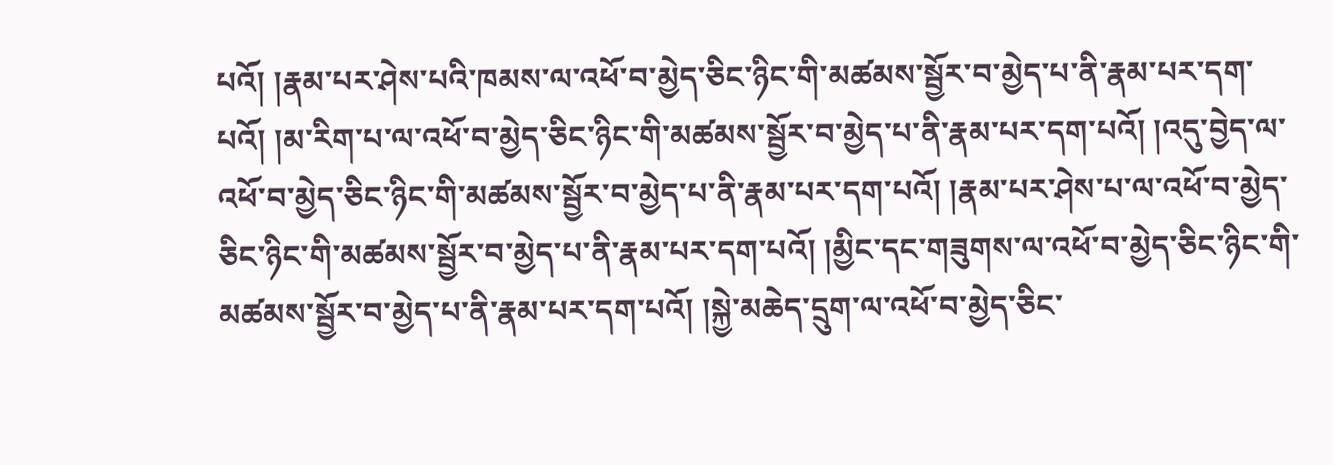པའོ། །རྣམ་པར་ཤེས་པའི་ཁམས་ལ་འཕོ་བ་མྱེད་ཅིང་ཉིང་གི་མཚམས་སྦྱོར་བ་མྱེད་པ་ནི་རྣམ་པར་དག་པའོ། །མ་རིག་པ་ལ་འཕོ་བ་མྱེད་ཅིང་ཉིང་གི་མཚམས་སྦྱོར་བ་མྱེད་པ་ནི་རྣམ་པར་དག་པའོ། །འདུ་བྱེད་ལ་འཕོ་བ་མྱེད་ཅིང་ཉིང་གི་མཚམས་སྦྱོར་བ་མྱེད་པ་ནི་རྣམ་པར་དག་པའོ། །རྣམ་པར་ཤེས་པ་ལ་འཕོ་བ་མྱེད་ཅིང་ཉིང་གི་མཚམས་སྦྱོར་བ་མྱེད་པ་ནི་རྣམ་པར་དག་པའོ། །མྱིང་དང་གཟུགས་ལ་འཕོ་བ་མྱེད་ཅིང་ཉིང་གི་མཚམས་སྦྱོར་བ་མྱེད་པ་ནི་རྣམ་པར་དག་པའོ། །སྐྱེ་མཆེད་དྲུག་ལ་འཕོ་བ་མྱེད་ཅིང་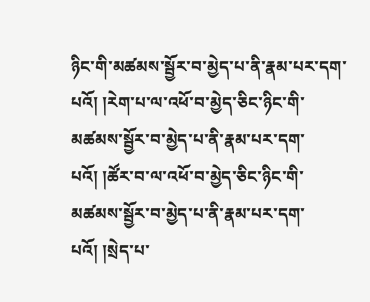ཉིང་གི་མཚམས་སྦྱོར་བ་མྱེད་པ་ནི་རྣམ་པར་དག་པའོ། །རེག་པ་ལ་འཕོ་བ་མྱེད་ཅིང་ཉིང་གི་མཚམས་སྦྱོར་བ་མྱེད་པ་ནི་རྣམ་པར་དག་པའོ། །ཚོར་བ་ལ་འཕོ་བ་མྱེད་ཅིང་ཉིང་གི་མཚམས་སྦྱོར་བ་མྱེད་པ་ནི་རྣམ་པར་དག་པའོ། །སྲེད་པ་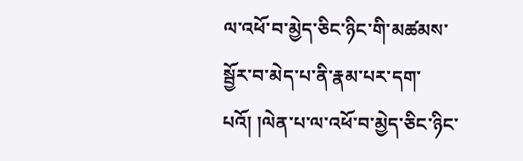ལ་འཕོ་བ་མྱེད་ཅིང་ཉིང་གི་མཚམས་སྦྱོར་བ་མེད་པ་ནི་རྣམ་པར་དག་པའོ། །ལེན་པ་ལ་འཕོ་བ་མྱེད་ཅིང་ཉིང་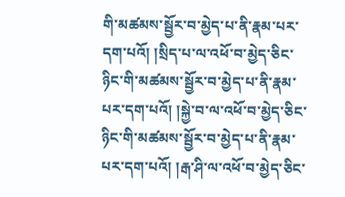གི་མཚམས་སྦྱོར་བ་མྱེད་པ་ནི་རྣམ་པར་དག་པའོ། །སྲིད་པ་ལ་འཕོ་བ་མྱེད་ཅིང་ཉིང་གི་མཚམས་སྦྱོར་བ་མྱེད་པ་ནི་རྣམ་པར་དག་པའོ། །སྐྱེ་བ་ལ་འཕོ་བ་མྱེད་ཅིང་ཉིང་གི་མཚམས་སྦྱོར་བ་མྱེད་པ་ནི་རྣམ་པར་དག་པའོ། །རྒ་ཤི་ལ་འཕོ་བ་མྱེད་ཅིང་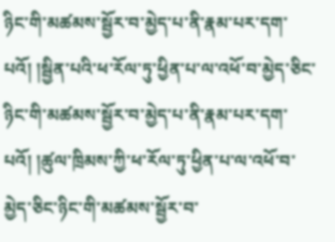ཉིང་གི་མཚམས་སྦྱོར་བ་མྱེད་པ་ནི་རྣམ་པར་དག་པའོ། །སྦྱིན་པའི་ཕ་རོལ་ཏུ་ཕྱིན་པ་ལ་འཕོ་བ་མྱེད་ཅིང་ཉིང་གི་མཚམས་སྦྱོར་བ་མྱེད་པ་ནི་རྣམ་པར་དག་པའོ། །ཚུལ་ཁྲིམས་ཀྱི་ཕ་རོལ་ཏུ་ཕྱིན་པ་ལ་འཕོ་བ་མྱེད་ཅིང་ཉིང་གི་མཚམས་སྦྱོར་བ་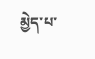མྱེད་པ་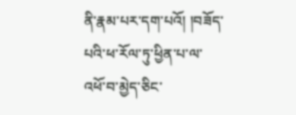ནི་རྣམ་པར་དག་པའོ། །བཟོད་པའི་ཕ་རོལ་ཏུ་ཕྱིན་པ་ལ་འཕོ་བ་མྱེད་ཅིང་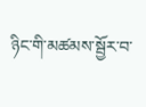ཉིང་གི་མཚམས་སྦྱོར་བ་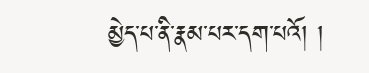མྱེད་པ་ནི་རྣམ་པར་དག་པའོ། །